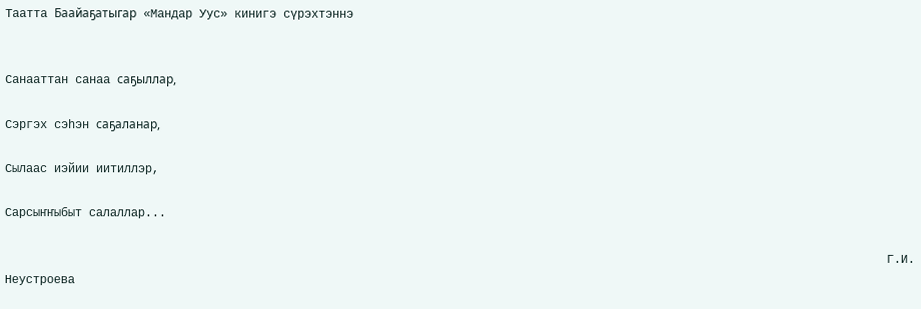Таатта Баайаҕатыгар «Мандар Уус» кинигэ сүрэхтэннэ


Санааттан санаа саҕыллар,

Сэргэх сэһэн саҕаланар,

Сылаас иэйии иитиллэр,

Сарсыҥҥыбыт салаллар...

                                                                                                                              Г.И. Неустроева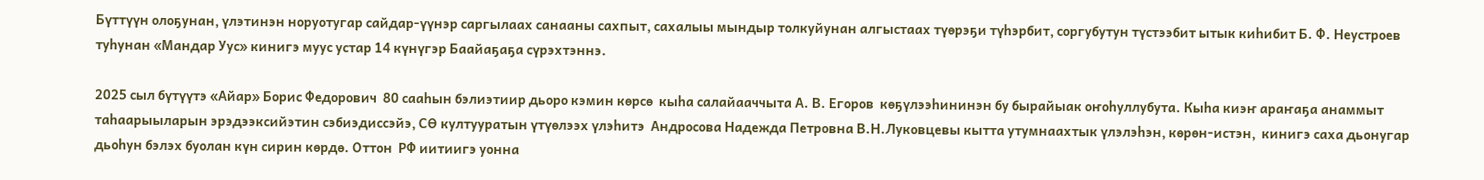Бүттүүн олоҕунан, үлэтинэн норуотугар сайдар-үүнэр саргылаах санааны сахпыт, сахалыы мындыр толкуйунан алгыстаах түөрэҕи түһэрбит, соргубутун түстээбит ытык киһибит Б. Ф. Неустроев  туһунан «Мандар Уус» кинигэ муус устар 14 күнүгэр Баайаҕаҕа сүрэхтэннэ.

2025 сыл бүтүүтэ «Айар» Борис Федорович  80 сааһын бэлиэтиир дьоро кэмин көрсө  кыһа салайааччыта А. В. Егоров  көҕүлээһининэн бу бырайыак оҥоһуллубута. Кыһа киэҥ араҥаҕа анаммыт таһаарыыларын эрэдээксийэтин сэбиэдиссэйэ, СӨ култууратын үтүөлээх үлэһитэ  Андросова Надежда Петровна В.Н.Луковцевы кытта утумнаахтык үлэлэһэн, көрөн-истэн,  кинигэ саха дьонугар дьоһун бэлэх буолан күн сирин көрдө. Оттон  РФ иитиигэ уонна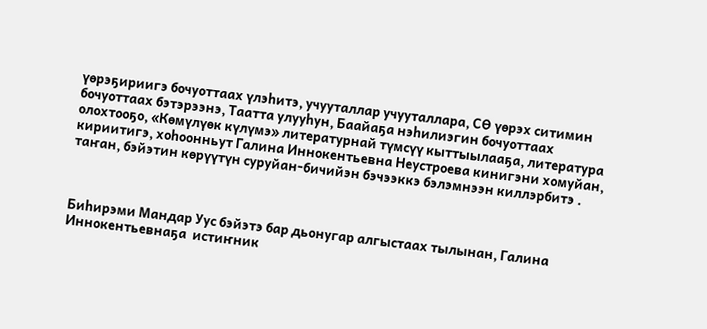үөрэҕириигэ бочуоттаах үлэһитэ, учууталлар учууталлара, СӨ үөрэх ситимин бочуоттаах бэтэрээнэ, Таатта улууһун, Баайаҕа нэһилиэгин бочуоттаах олохтооҕо, «Көмүлүөк күлүмэ» литературнай түмсүү кыттыылааҕа, литература кириитигэ, хоһоонньут Галина Иннокентьевна Неустроева кинигэни хомуйан, таҥан, бэйэтин көрүүтүн суруйан-бичийэн бэчээккэ бэлэмнээн киллэрбитэ .



Биһирэми Мандар Уус бэйэтэ бар дьонугар алгыстаах тылынан, Галина Иннокентьевнаҕа  истиҥник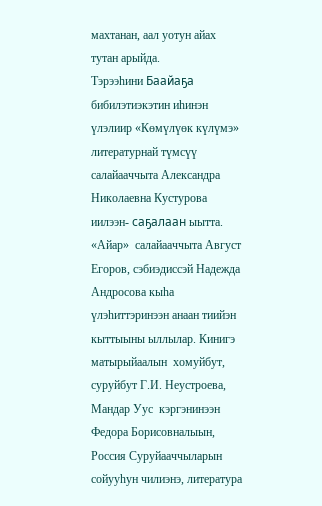махтанан, аал уотун айах тутан арыйда.
Тэрээһини Баайаҕа бибилэтиэкэтин иһинэн үлэлиир «Көмүлүөк күлүмэ» литературнай түмсүү салайааччыта Александра Николаевна Кустурова  иилээн- саҕалаан ыытта. «Айар»  салайааччыта Август  Егоров, сэбиэдиссэй Надежда  Андросова кыһа үлэһиттэринээн анаан тиийэн кыттыыны ыллылар. Кинигэ матырыйаалын  хомуйбут, суруйбут Г.И. Неустроева,  Мандар Уус  кэргэнинээн Федора Борисовналыын, Россия Суруйааччыларын сойууһун чилиэнэ, литература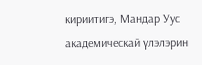кириитигэ, Мандар Уус академическай үлэлэрин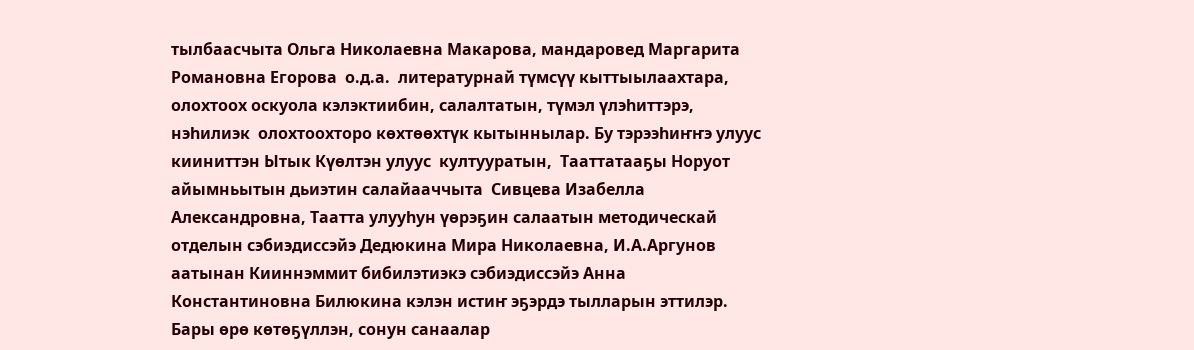тылбаасчыта Ольга Николаевна Макарова, мандаровед Маргарита Романовна Егорова  о.д.а.  литературнай түмсүү кыттыылаахтара, олохтоох оскуола кэлэктиибин, салалтатын, түмэл үлэһиттэрэ, нэһилиэк  олохтоохторо көхтөөхтүк кытыннылар. Бу тэрээһиҥҥэ улуус кииниттэн Ытык Күөлтэн улуус  култууратын,  Тааттатааҕы Норуот айымньытын дьиэтин салайааччыта  Сивцева Изабелла Александровна, Таатта улууһун үөрэҕин салаатын методическай отделын сэбиэдиссэйэ Дедюкина Мира Николаевна, И.А.Аргунов аатынан Кииннэммит бибилэтиэкэ сэбиэдиссэйэ Анна Константиновна Билюкина кэлэн истиҥ эҕэрдэ тылларын эттилэр. Бары өрө көтөҕүллэн, сонун санаалар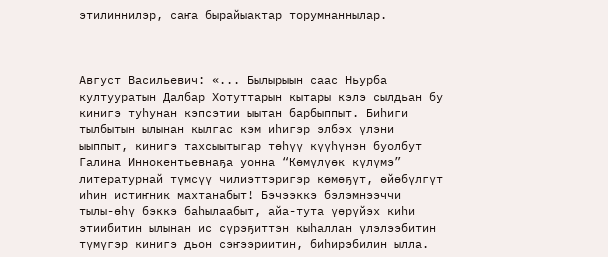этилиннилэр, саҥа бырайыактар торумнаннылар.



Август Васильевич: «... Былырыын саас Ньурба култууратын Далбар Хотуттарын кытары кэлэ сылдьан бу кинигэ туһунан кэпсэтии ыытан барбыппыт. Биһиги тылбытын ылынан кылгас кэм иһигэр элбэх үлэни ыыппыт, кинигэ тахсыытыгар төһүү күүһүнэн буолбут Галина Иннокентьевнаҕа уонна “Көмүлүөк күлүмэ”  литературнай түмсүү чилиэттэригэр көмөҕүт, өйөбүлгүт иһин истиҥник махтанабыт! Бэчээккэ бэлэмнээччи  тылы-өһү бэккэ баһылаабыт, айа-тута үөрүйэх киһи этиибитин ылынан ис сүрэҕиттэн кыһаллан үлэлээбитин түмүгэр кинигэ дьон сэҥээриитин, биһирэбилин ылла.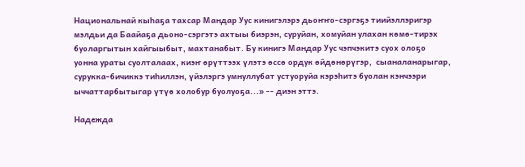Национальнай кыһаҕа тахсар Мандар Уус кинигэлэрэ дьоҥҥо-сэргэҕэ тиийэллэригэр мэлдьи да Баайаҕа дьоно-сэргэтэ ахтыы биэрэн, суруйан, хомуйан улахан көмө-тирэх буоларгытын хайгыыбыт, махтанабыт. Бу кинигэ Мандар Уус чэпчэкитэ суох олоҕо уонна ураты суолталаах, киэҥ өрүттээх үлэтэ өссө ордук өйдөнөрүгэр,  сыаналанарыгар,  сурукка-бичиккэ тиһиллэн, үйэлэргэ умнуллубат устуоруйа кэрэһитэ буолан кэнчээри ыччаттарбытыгар үтүө холобур буолуоҕа...» -- диэн эттэ.

Надежда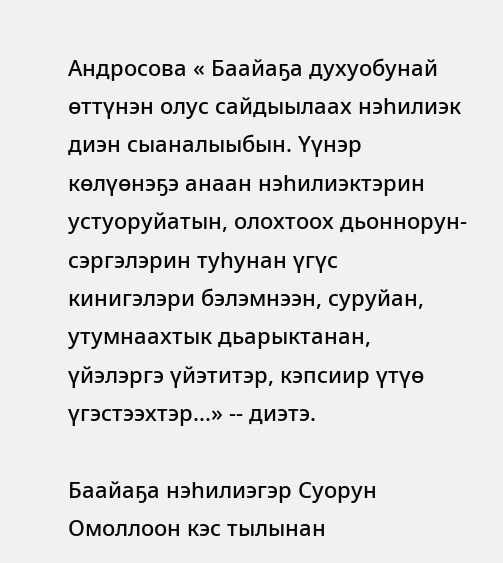Андросова « Баайаҕа духуобунай өттүнэн олус сайдыылаах нэһилиэк диэн сыаналыыбын. Үүнэр көлүөнэҕэ анаан нэһилиэктэрин устуоруйатын, олохтоох дьоннорун-сэргэлэрин туһунан үгүс кинигэлэри бэлэмнээн, суруйан, утумнаахтык дьарыктанан, үйэлэргэ үйэтитэр, кэпсиир үтүө үгэстээхтэр...» -- диэтэ.

Баайаҕа нэһилиэгэр Суорун Омоллоон кэс тылынан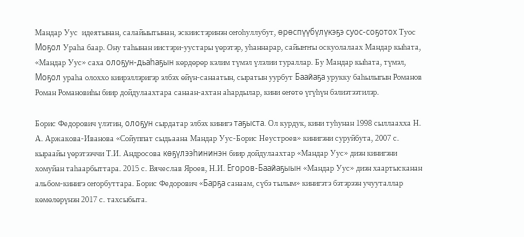Мандар Уус  идеятынан, салайыытынан, эскиистэринэн оҥоһуллубут, өрөспүүбүлүкэҕэ суос-соҕотох Туос Моҕол Ураһа баар. Ону таһынан иистэри-уустары үөрэтэр, уһаннарар, сайыҥҥы оскуолалаах Мандар кыһата, «Мандар Уус» саха олоҕун-дьаһаҕын көрдөрөр кэлим түмэл үлэлии тураллар. Бу Мандар кыһата, түмэл, Моҕол ураһа олоххо киирэллэригэр элбэх өйүн-санаатын, сыратын уурбут Баайаҕа урукку баһылыгын Романов Роман Романовиһы биир дойдулаахтара санаан-ахтан аһардылар, кини өҥөтө үгүһүн бэлиэтээтилэр.

Борис Федорович үлэтин, олоҕун сырдатар элбэх кинигэ таҕыста. Ол курдук, кини туһунан 1998 сыллаахха Н. А. Аржакова-Иванова «Сойуппат сыдьаана Мандар Уус-Борис Неустроев» кинигэни суруйбута, 2007 с. кыраайы үөрэтээччи Т.И. Андросова көҕүлээһининэн биир дойдулаахтар «Мандар Уус» диэн кинигэни хомуйан таһаарбыттара. 2015 с. Вячеслав Яроев, Н.И. Егоров-Баайаҕыын «Мандар Уус» диэн хаартысканан альбом-кинигэ оҥорбуттара. Борис Федорович «Барҕа санаам, сүбэ тылым» кинигэтэ бэтэрээн учууталлар көмөлөрүнэн 2017 с. тахсыбыта.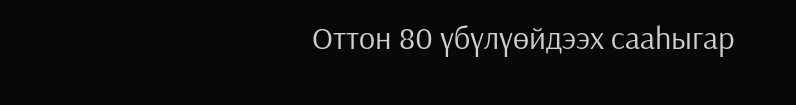Оттон 80 үбүлүөйдээх сааһыгар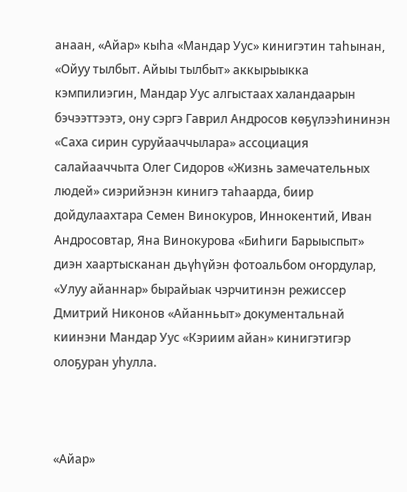анаан, «Айар» кыһа «Мандар Уус» кинигэтин таһынан, «Ойуу тылбыт. Айыы тылбыт» аккырыыкка кэмпилиэгин, Мандар Уус алгыстаах халандаарын бэчээттээтэ, ону сэргэ Гаврил Андросов көҕүлээһининэн «Саха сирин суруйааччылара» ассоциация салайааччыта Олег Сидоров «Жизнь замечательных людей» сиэрийэнэн кинигэ таһаарда, биир дойдулаахтара Семен Винокуров, Иннокентий, Иван Андросовтар, Яна Винокурова «Биһиги Барыыспыт» диэн хаартысканан дьүһүйэн фотоальбом оҥордулар, «Улуу айаннар» бырайыак чэрчитинэн режиссер Дмитрий Никонов «Айанньыт» документальнай киинэни Мандар Уус «Кэриим айан» кинигэтигэр олоҕуран уһулла.



«Айар»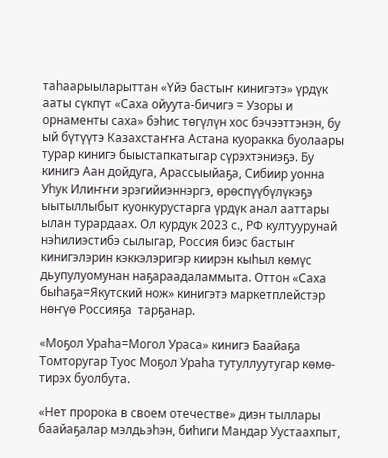таһаарыыларыттан «Үйэ бастыҥ кинигэтэ» үрдүк ааты сүкпүт «Саха ойуута-бичигэ = Узоры и орнаменты саха» бэһис төгүлүн хос бэчээттэнэн, бу ый бүтүүтэ Казахстаҥҥа Астана куоракка буолаары турар кинигэ быыстапкатыгар сүрэхтэниэҕэ. Бу кинигэ Аан дойдуга, Арассыыйаҕа, Сибиир уонна Уһук Илиҥҥи эрэгийиэннэргэ, өрөспүүбүлүкэҕэ  ыытыллыбыт куонкурустарга үрдүк анал ааттары ылан турардаах. Ол курдук 2023 с., РФ култуурунай нэһилиэстибэ сылыгар, Россия биэс бастыҥ кинигэлэрин кэккэлэригэр киирэн кыһыл көмүс дьупулуомунан наҕараадаламмыта. Оттон «Саха быһаҕа=Якутский нож» кинигэтэ маркетплейстэр нөҥүө Россияҕа  тарҕанар.

«Моҕол Ураһа=Могол Ураса» кинигэ Баайаҕа Томторугар Туос Моҕол Ураһа тутуллуутугар көмө-тирэх буолбута.

«Нет пророка в своем отечестве» диэн тыллары баайаҕалар мэлдьэһэн, биһиги Мандар Уустаахпыт,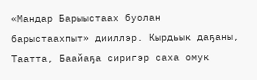«Мандар Барыыстаах буолан барыстаахпыт» дииллэр. Кырдьык даҕаны, Таатта, Баайаҕа сиригэр саха омук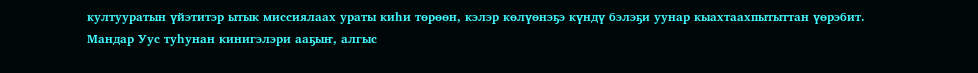култууратын үйэтитэр ытык миссиялаах ураты киһи төрөөн, кэлэр көлүөнэҕэ күндү бэлэҕи уунар кыахтаахпытыттан үөрэбит.
Мандар Уус туһунан кинигэлэри ааҕыҥ, алгыс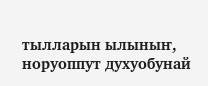тылларын ылыныҥ, норуоппут духуобунай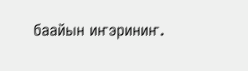баайын иҥэриниҥ.